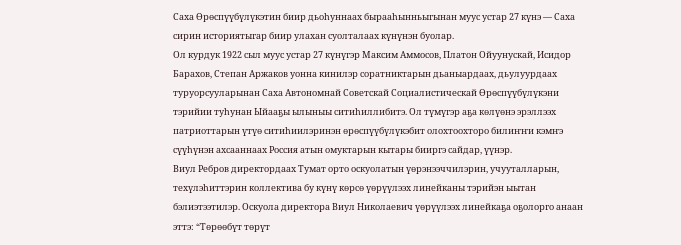Саха Өрөспүүбүлүкэтин биир дьоһуннаах бырааһынньыгынан муус устар 27 күнэ — Саха сирин историятыгар биир улахан суолталаах күнүнэн буолар.
Ол курдук 1922 сыл муус устар 27 күнүгэр Максим Аммосов, Платон Ойуунускай, Исидор Барахов, Степан Аржаков уонна кинилэр соратниктарын дьаныардаах, дьулуурдаах туруорсууларынан Саха Автономнай Советскай Социалистическай Өрөспүүбүлүкэни тэрийии туһунан Ыйааҕы ылыныы ситиһиллибитэ. Ол түмүгэр аҕа көлүөнэ эрэллээх патриоттарын үтүө ситиһиилэринэн өрөспүүбүлүкэбит олохтоохторо билиҥҥи кэмҥэ сүүһүнэн ахсааннаах Россия атын омуктарын кытары бииргэ сайдар, үүнэр.
Виул Ребров директордаах Тумат орто оскуолатын үөрэнээччилэрин, учууталларын, техүлэһиттэрин коллектива бу күнү көрсө үөрүүлээх линейканы тэрийэн ыытан бэлиэтээтилэр. Оскуола директора Виул Николаевич үөрүүлээх линейкаҕа оҕолорго анаан эттэ: “Төрөөбүт төрүт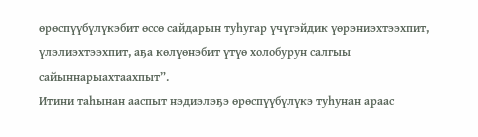өрөспүүбүлүкэбит өссө сайдарын туһугар үчүгэйдик үөрэниэхтээхпит, үлэлиэхтээхпит, аҕа көлүөнэбит үтүө холобурун салгыы сайыннарыахтаахпыт”.
Итини таһынан ааспыт нэдиэлэҕэ өрөспүүбүлүкэ туһунан араас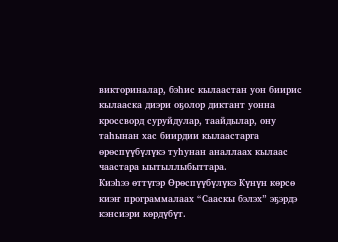викториналар, бэһис кылаастан уон биирис кылааска диэри оҕолор диктант уонна кроссворд суруйдулар, таайдылар, ону таһынан хас биирдии кылаастарга өрөспүүбүлүкэ туһунан аналлаах кылаас чаастара ыытыллыбыттара.
Киэһээ өттүгэр Өрөспүүбүлүкэ Күнүн көрсө киэҥ программалаах “Сааскы бэлэх” эҕэрдэ кэнсиэри көрдүбүт.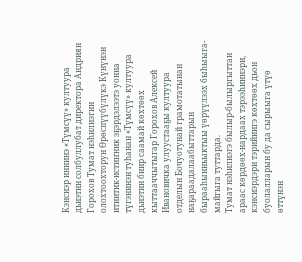Кэнсиэр иннинэ «Түмсүү» култуура дьиэтин солбуллубат директора Андриян Горохов Тумат нэһилиэгин олохтоохторун Өрөспүүбүлүкэ Күнүнэн итиитик-истиҥник эҕэрдэлээтэ уонна түгэнинэн туһанан «Түмсүү» култуура дьиэтин биир саамай көхтөөх кыттааччытыгар Горохов Алексей Ивановичка улуустааҕы култуура отделын Бочуотунай грамотатынан наҕараадалаабыттарын бырааһынньыктыы үөрүүлээх быһыыга-майгыга туттарда.
Тумат нэһилиэгэ былыр-былыргыттан араас көрдөөх-нардаах тэрээһиннэри, кэнсиэрдэри тэрийиигэ көхтөөх дьон буолалларын бу да сырыыга үтүө өттүнэн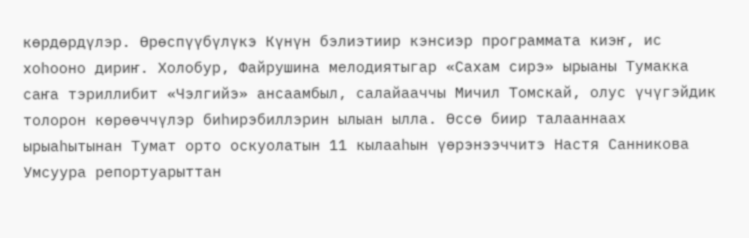көрдөрдүлэр. Өрөспүүбүлүкэ Күнүн бэлиэтиир кэнсиэр программата киэҥ, ис хоһооно дириҥ. Холобур, Файрушина мелодиятыгар «Сахам сирэ» ырыаны Тумакка саҥа тэриллибит «Чэлгийэ» ансаамбыл, салайааччы Мичил Томскай, олус үчүгэйдик толорон көрөөччүлэр биһирэбиллэрин ылыан ылла. Өссө биир талааннаах ырыаһытынан Тумат орто оскуолатын 11 кылааһын үөрэнээччитэ Настя Санникова Умсуура репортуарыттан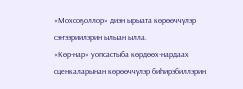«Мохсоҕоллор» диэн ырыата көрөөччүлэр сэҥээриилэрин ылыан ылла.
«Көр-нар» уопсастыба көрдөөх-нардаах сценкаларынан көрөөччүлэр биһирэбиллэрин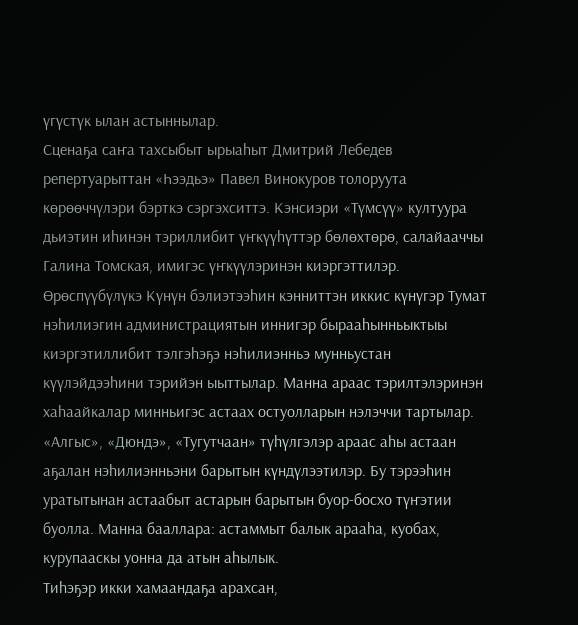үгүстүк ылан астыннылар.
Сценаҕа саҥа тахсыбыт ырыаһыт Дмитрий Лебедев репертуарыттан «Һээдьэ» Павел Винокуров толоруута көрөөччүлэри бэрткэ сэргэхситтэ. Кэнсиэри «Түмсүү» култуура дьиэтин иһинэн тэриллибит үҥкүүһүттэр бөлөхтөрө, салайааччы Галина Томская, имигэс үҥкүүлэринэн киэргэттилэр.
Өрөспүүбүлүкэ Күнүн бэлиэтээһин кэнниттэн иккис күнүгэр Тумат нэһилиэгин администрациятын иннигэр бырааһынньыктыы киэргэтиллибит тэлгэһэҕэ нэһилиэнньэ мунньустан күүлэйдээһини тэрийэн ыыттылар. Манна араас тэрилтэлэринэн хаһаайкалар минньигэс астаах остуолларын нэлэччи тартылар.
«Алгыс», «Дюндэ», «Тугутчаан» түһүлгэлэр араас аһы астаан аҕалан нэһилиэнньэни барытын күндүлээтилэр. Бу тэрээһин уратытынан астаабыт астарын барытын буор-босхо түҥэтии буолла. Манна бааллара: астаммыт балык арааһа, куобах, курупааскы уонна да атын аһылык.
Тиһэҕэр икки хамаандаҕа арахсан,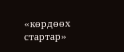«көрдөөх стартар»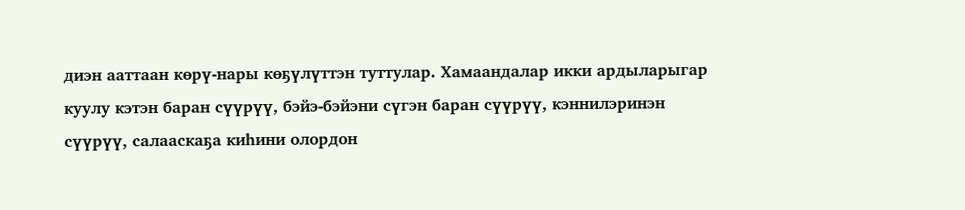диэн ааттаан көрү-нары көҕүлүттэн туттулар. Хамаандалар икки ардыларыгар куулу кэтэн баран сүүрүү, бэйэ-бэйэни сүгэн баран сүүрүү, кэннилэринэн сүүрүү, салааскаҕа киһини олордон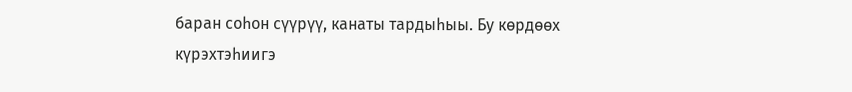баран соһон сүүрүү, канаты тардыһыы. Бу көрдөөх күрэхтэһиигэ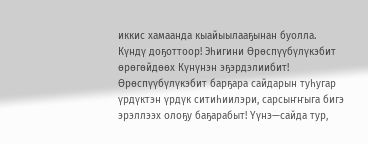иккис хамаанда кыайыылааҕынан буолла.
Күндү доҕоттоор! Эһигини Өрөспүүбүлүкэбит өрөгөйдөөх Күнүнэн эҕэрдэлиибит! Өрөспүүбүлүкэбит барҕара сайдарын туһугар үрдүктэн үрдүк ситиһиилэри, сарсыҥҥыга бигэ эрэллээх олоҕу баҕарабыт! Үүнэ—сайда тур,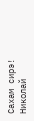Сахам сирэ!
Николай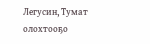Легусин, Тумат олохтооҕо